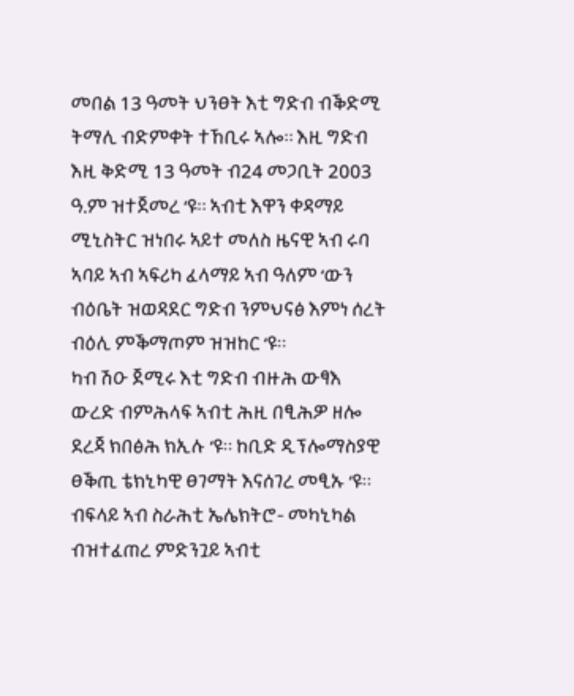መበል 13 ዓመት ህንፀት እቲ ግድብ ብቕድሚ ትማሊ ብድምቀት ተኸቢሩ ኣሎ። እዚ ግድብ እዚ ቅድሚ 13 ዓመት ብ24 መጋቢት 2003 ዓ.ም ዝተጀመረ ‘ዩ። ኣብቲ እዋን ቀዳማይ ሚኒስትር ዝነበሩ ኣይተ መለስ ዜናዊ ኣብ ሩባ ኣባይ ኣብ ኣፍሪካ ፈላማይ ኣብ ዓለም ‘ውን ብዕቤት ዝወዳደር ግድብ ንምህናፅ እምነ ሰረት ብዕሊ ምቕማጦም ዝዝከር ‘ዩ።
ካብ ሽዑ ጀሚሩ እቲ ግድብ ብዙሕ ውፃእ ውረድ ብምሕላፍ ኣብቲ ሕዚ በፂሕዎ ዘሎ ደረጃ ክበፅሕ ክኢሉ ‘ዩ። ከቢድ ዲፕሎማስያዊ ፀቕጢ ቴክኒካዊ ፀገማት እናሰገረ መፂኡ ‘ዩ። ብፍላይ ኣብ ስራሕቲ ኤሌክትሮ- መካኒካል ብዝተፈጠረ ምድንጓይ ኣብቲ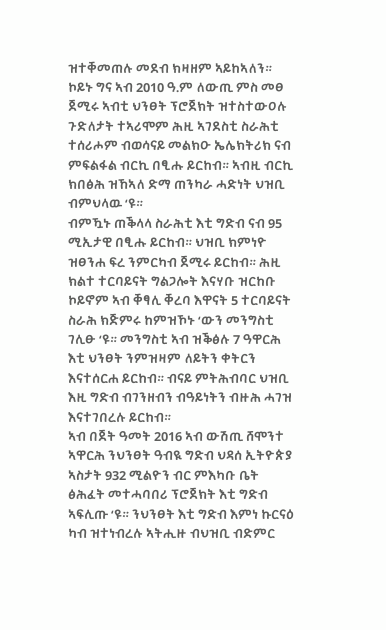ዝተቐመጠሉ መደብ ክዛዘም ኣይከኣለን።
ኮይኑ ግና ኣብ 2010 ዓ.ም ለውጢ ምስ መፀ ጀሚሩ ኣብቲ ህንፀት ፕሮጀክት ዝተስተውዐሉ ጉድለታት ተኣሪሞም ሕዚ ኣገደስቲ ስራሕቲ ተሰሪሖም ብወሳናይ መልክዑ ኤሌክትሪክ ናብ ምፍልፋል ብርኪ በፂሑ ይርከብ። ኣብዚ ብርኪ ክበፅሕ ዝኸኣለ ድማ ጠንካራ ሓድነት ህዝቢ ብምህላዉ ‘ዩ።
ብምዃኑ ጠቕላላ ስራሕቲ እቲ ግድብ ናብ 95 ሚኢታዊ በፂሑ ይርከብ። ህዝቢ ክምነዮ ዝፀንሐ ፍረ ንምርካብ ጀሚሩ ይርከብ። ሕዚ ክልተ ተርባይናት ግልጋሎት እናሃቡ ዝርከቡ ኮይኖም ኣብ ቐፃሊ ቐረባ እዋናት 5 ተርባይናት ስራሕ ክጅምሩ ከምዝኾኑ ‘ውን መንግስቲ ገሊፁ ‘ዩ። መንግስቲ ኣብ ዝቕፅሉ 7 ዓዋርሕ እቲ ህንፀት ንምዝዛም ለይትን ቀትርን እናተሰርሐ ይርከብ። ብናይ ምትሕብባር ህዝቢ እዚ ግድብ ብገንዘብን ብዓይነትን ብዙሕ ሓገዝ እናተገበረሉ ይርከብ።
ኣብ በጀት ዓመት 2016 ኣብ ውሽጢ ሸሞንተ ኣዋርሕ ንህንፀት ዓብዪ ግድብ ህዳሰ ኢትዮጵያ ኣስታት 932 ሚልዮን ብር ምእካቡ ቤት ፅሕፈት መተሓባበሪ ፕሮጀክት እቲ ግድብ ኣፍሊጡ ‘ዩ። ንህንፀት እቲ ግድብ እምነ ኩርናዕ ካብ ዝተነብረሉ ኣትሒዙ ብህዝቢ ብድምር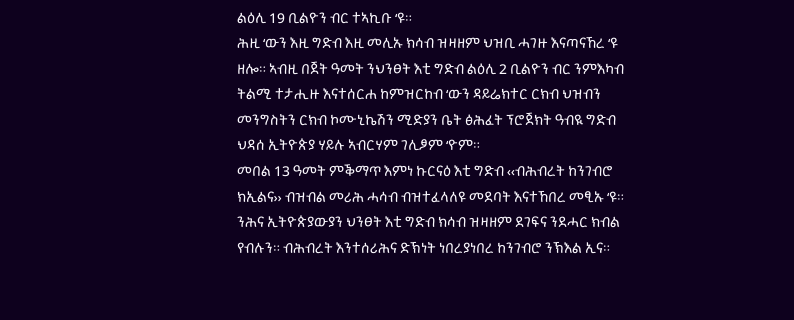ልዕሊ 19 ቢልዮን ብር ተኣኪቡ ‘ዩ።
ሕዚ ‘ውን እዚ ግድብ እዚ መሊኡ ክሳብ ዝዛዘም ህዝቢ ሓገዙ እናጣናኸረ ‘ዩ ዘሎ። ኣብዚ በጀት ዓመት ንህንፀት እቲ ግድብ ልዕሊ 2 ቢልዮን ብር ንምእካብ ትልሚ ተታሒዙ እናተሰርሐ ከምዝርከብ ‘ውን ዳይሬክተር ርክብ ህዝብን መንግስትን ርክብ ኮሙኒኬሽን ሚድያን ቤት ፅሕፈት ፕሮጀክት ዓብዪ ግድብ ህዳሰ ኢትዮጵያ ሃይሉ ኣብርሃም ገሊፆም ‘ዮም።
መበል 13 ዓመት ምቕማጥ እምነ ኩርናዕ እቲ ግድብ ‹‹ብሕብረት ከንገብሮ ክኢልና›› ብዝብል መሪሕ ሓሳብ ብዝተፈላለዩ መደባት እናተኸበረ መፂኡ ‘ዩ። ንሕና ኢትዮጵያውያን ህንፀት እቲ ግድብ ክሳብ ዝዛዘም ደገፍና ንደሓር ክብል የብሉን። ብሕብረት እንተሰሪሕና ድኽነት ነበረያነበረ ከንገብሮ ንኽእል ኢና።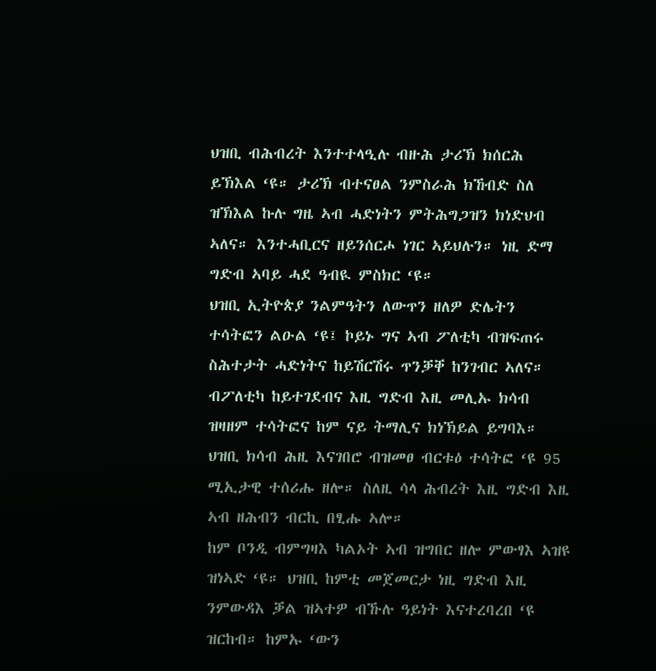ህዝቢ ብሕብረት እንተተላዒሉ ብዙሕ ታሪኽ ክሰርሕ ይኽእል ‘ዩ። ታሪኽ ብተናፀል ንምስራሕ ክኸብድ ስለ ዝኽእል ኩሉ ግዜ ኣብ ሓድነትን ምትሕግጋዝን ክነድህብ ኣለና። እንተሓቢርና ዘይንሰርሖ ነገር ኣይህሉን። ነዚ ድማ ግድብ ኣባይ ሓደ ዓብዪ ምስክር ‘ዩ።
ህዝቢ ኢትዮጵያ ንልምዓትን ለውጥን ዘለዎ ድሌትን ተሳትፎን ልዑል ‘ዩ፤ ኮይኑ ግና ኣብ ፖለቲካ ብዝፍጠሩ ስሕተታት ሓድነትና ከይሽርሽሩ ጥንቓቐ ከንገብር ኣለና። ብፖለቲካ ከይተገደብና እዚ ግድብ እዚ መሊኡ ክሳብ ዝዛዘም ተሳትፎና ከም ናይ ትማሊና ክነኽይል ይግባእ። ህዝቢ ክሳብ ሕዚ እናገበሮ ብዝመፀ ብርቱዕ ተሳትፎ ‘ዩ 95 ሚኢታዊ ተሰሪሑ ዘሎ። ስለዚ ሳላ ሕብረት እዚ ግድብ እዚ ኣብ ዘሕብን ብርኪ በፂሑ ኣሎ።
ከም ቦንዲ ብምግዛእ ካልኦት ኣብ ዝግበር ዘሎ ምውፃእ ኣዝዩ ዝነኣድ ‘ዩ። ህዝቢ ከምቲ መጀመርታ ነዚ ግድብ እዚ ንምውዳእ ቓል ዝኣተዎ ብኹሉ ዓይነት እናተረባረበ ‘ዩ ዝርከብ። ከምኡ ‘ውን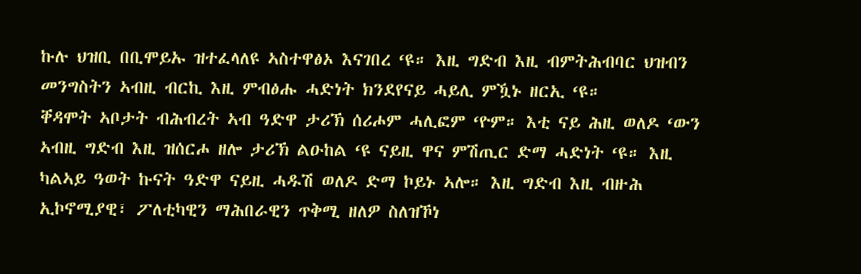ኩሉ ህዝቢ በቢሞይኡ ዝተፈላለዩ ኣስተዋፅኦ እናገበረ ‘ዩ። እዚ ግድብ እዚ ብምትሕብባር ህዝብን መንግስትን ኣብዚ ብርኪ እዚ ምብፅሑ ሓድነት ክንደየናይ ሓይሊ ምዃኑ ዘርኢ ‘ዩ።
ቐዳሞት ኣቦታት ብሕብረት ኣብ ዓድዋ ታሪኽ ሰሪሖም ሓሊፎም ‘ዮም። እቲ ናይ ሕዚ ወለዶ ‘ውን ኣብዚ ግድብ እዚ ዝሰርሖ ዘሎ ታሪኽ ልዑከል ‘ዩ ናይዚ ዋና ምሽጢር ድማ ሓድነት ‘ዩ። እዚ ካልኣይ ዓወት ኩናት ዓድዋ ናይዚ ሓዱሽ ወለዶ ድማ ኮይኑ ኣሎ። እዚ ግድብ እዚ ብዙሕ ኢኮኖሚያዊ፣ ፖለቲካዊን ማሕበራዊን ጥቅሚ ዘለዎ ስለዝኾነ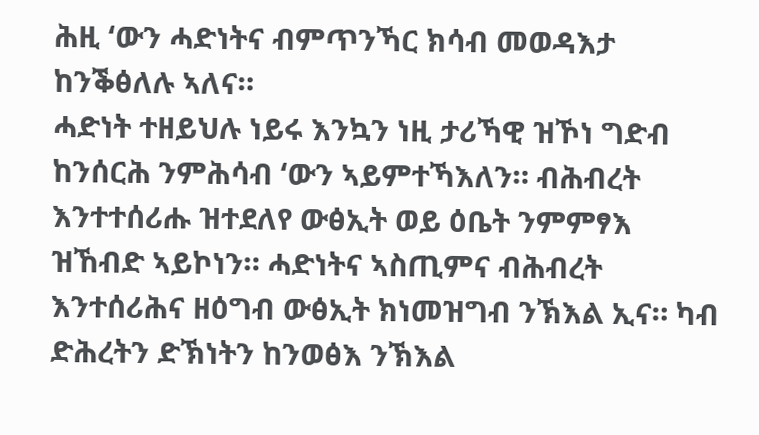ሕዚ ‘ውን ሓድነትና ብምጥንኻር ክሳብ መወዳእታ ከንቕፅለሉ ኣለና።
ሓድነት ተዘይህሉ ነይሩ እንኳን ነዚ ታሪኻዊ ዝኾነ ግድብ ከንሰርሕ ንምሕሳብ ‘ውን ኣይምተኻእለን። ብሕብረት እንተተሰሪሑ ዝተደለየ ውፅኢት ወይ ዕቤት ንምምፃእ ዝኸብድ ኣይኮነን። ሓድነትና ኣስጢምና ብሕብረት እንተሰሪሕና ዘዕግብ ውፅኢት ክነመዝግብ ንኽእል ኢና። ካብ ድሕረትን ድኽነትን ከንወፅእ ንኽእል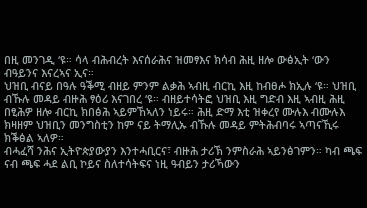በዚ መንገዲ ‘ዩ። ሳላ ብሕብረት እናሰራሕና ዝመፃእና ክሳብ ሕዚ ዘሎ ውፅኢት ‘ውን ብዓይንና እናረኣና ኢና።
ህዝቢ ብናይ በዓሉ ዓቕሚ ብዘይ ምንም ልቃሕ ኣብዚ ብርኪ እዚ ከብፀሖ ክኢሉ ‘ዩ። ህዝቢ ብኹሉ መዳይ ብዙሕ ፃዕሪ እናገበረ ‘ዩ። ብዘይተሳትፎ ህዝቢ እዚ ግድብ እዚ ኣብዚ ሕዚ በፂሕዎ ዘሎ ብርኪ ክበፅሕ ኣይምኸኣለን ነይሩ። ሕዚ ድማ እቲ ዝቀረየ ሙሉእ ብሙሉእ ክዛዘም ህዝቢን መንግስቲን ከም ናይ ትማሊኡ ብኹሉ መዳይ ምትሕብባሩ ኣጣናኺሩ ክቕፅል ኣለዎ።
ብሓፈሻ ንሕና ኢትዮጵያውያን እንተሓቢርና፣ ብዙሕ ታሪኽ ንምስራሕ ኣይንፅገምን። ካብ ጫፍ ናብ ጫፍ ሓደ ልቢ ኮይና ስለተሳትፍና ነዚ ዓብይን ታሪኻውን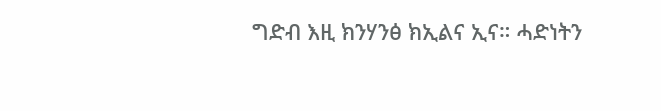ግድብ እዚ ክንሃንፅ ክኢልና ኢና። ሓድነትን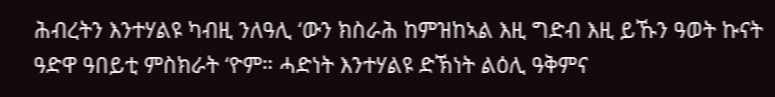ሕብረትን እንተሃልዩ ካብዚ ንለዓሊ ‘ውን ክስራሕ ከምዝከኣል እዚ ግድብ እዚ ይኹን ዓወት ኩናት ዓድዋ ዓበይቲ ምስክራት ‘ዮም። ሓድነት እንተሃልዩ ድኽነት ልዕሊ ዓቅምና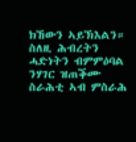ክኸውን ኣይኽእልን። ስለዚ ሕብረትን ሓድነትን ብምምዕባል ንሃገር ዝጠቕሙ ስራሕቲ ኣብ ምስራሕ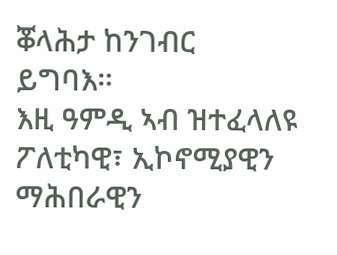ቖላሕታ ከንገብር ይግባእ።
እዚ ዓምዲ ኣብ ዝተፈላለዩ ፖለቲካዊ፣ ኢኮኖሚያዊን ማሕበራዊን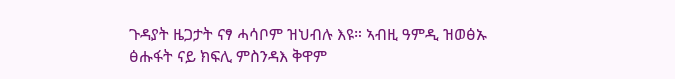ጉዳያት ዜጋታት ናፃ ሓሳቦም ዝህብሉ እዩ። ኣብዚ ዓምዲ ዝወፅኡ ፅሑፋት ናይ ክፍሊ ምስንዳእ ቅዋም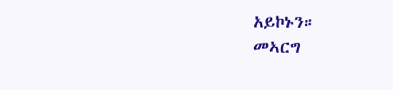አይኮኑን።
መኣርግ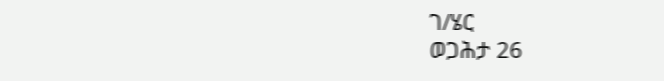ገ/ሄር
ወጋሕታ 26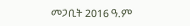መጋቢት 2016 ዓ.ም